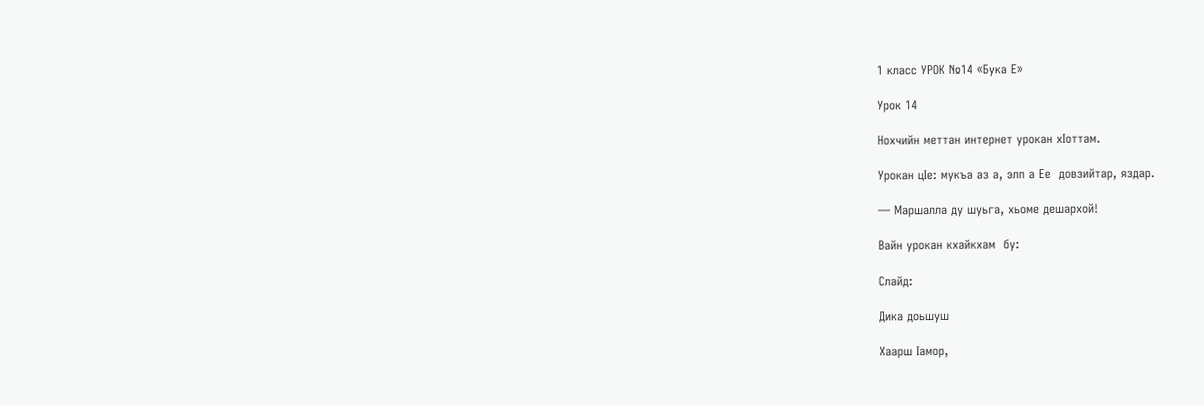1 класс УРОК №14 «Бука Е»

Урок 14

Нохчийн меттан интернет урокан хIоттам.

Урокан цIе: мукъа аз а, элп а Ее  довзийтар, яздар.

— Маршалла ду шуьга, хьоме дешархой!

Вайн урокан кхайкхам  бу:

Слайд:

Дика доьшуш

Хаарш Iамор,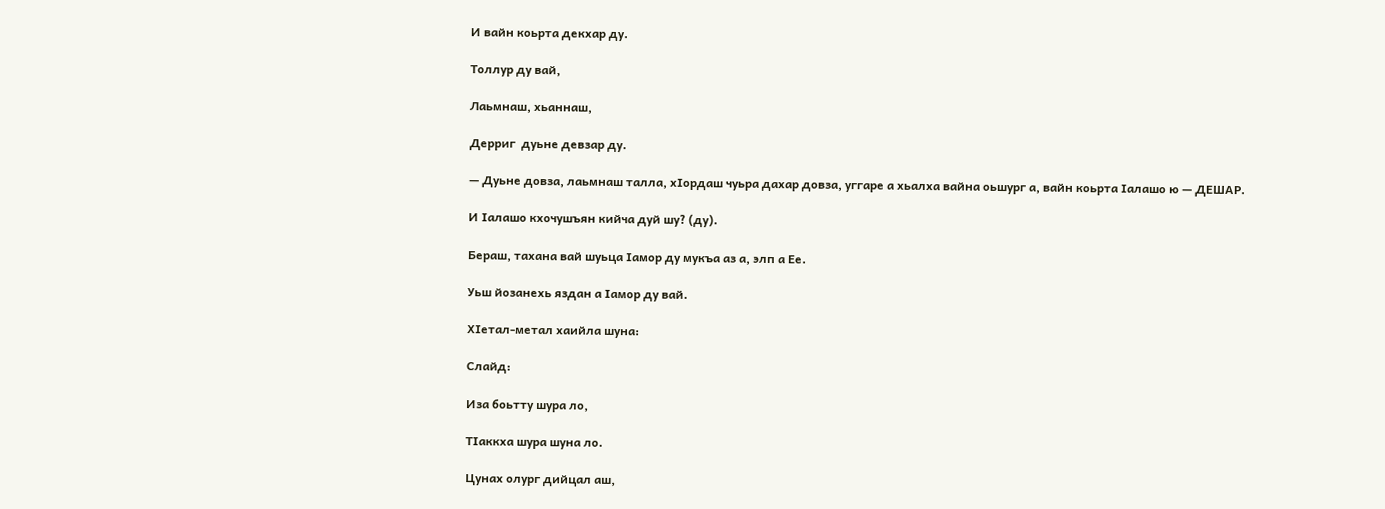И вайн коьрта декхар ду.

Толлур ду вай,

Лаьмнаш, хьаннаш,

Дерриг  дуьне девзар ду.

— Дуьне довза, лаьмнаш талла, хIордаш чуьра дахар довза, уггаре а хьалха вайна оьшург а, вайн коьрта Iалашо ю — ДЕШАР.

И Iалашо кхочушъян кийча дуй шу? (ду).

Бераш, тахана вай шуьца Iамор ду мукъа аз а, элп а Ее.

Уьш йозанехь яздан а Iамор ду вай.

ХIетал-метал хаийла шуна:

Слайд:

Иза боьтту шура ло,

ТIаккха шура шуна ло.

Цунах олург дийцал аш,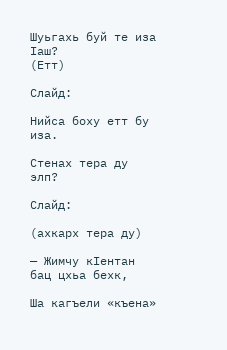Шуьгахь буй те иза Iаш?               (Етт)

Слайд:

Нийса боху етт бу иза.

Стенах тера ду элп?

Слайд:

(ахкарх тера ду)

— Жимчу кIентан бац цхьа бехк,

Ша кагъели «къена»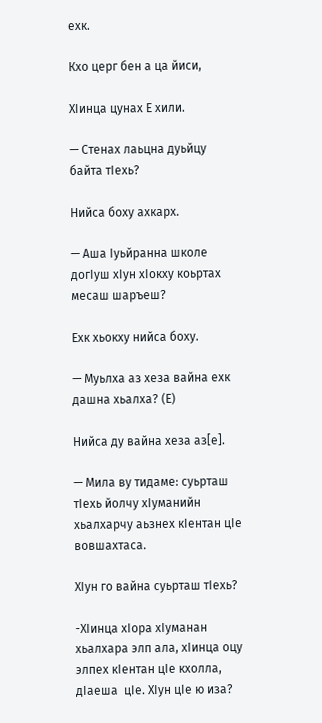ехк.

Кхо церг бен а ца йиси,

ХIинца цунах Е хили.

— Стенах лаьцна дуьйцу байта тIехь?

Нийса боху ахкарх.

— Аша Iуьйранна школе догIуш хIун хIокху коьртах месаш шаръеш?

Ехк хьокху нийса боху.

— Муьлха аз хеза вайна ехк дашна хьалха? (Е)

Нийса ду вайна хеза аз[е].

— Мила ву тидаме: суьрташ тIехь йолчу хIуманийн хьалхарчу аьзнех кIентан цIе вовшахтаса.

ХIун го вайна суьрташ тIехь?

-ХIинца хIора хIуманан хьалхара элп ала, хIинца оцу элпех кIентан цIе кхолла, дIаеша  цIе. ХIун цIе ю иза?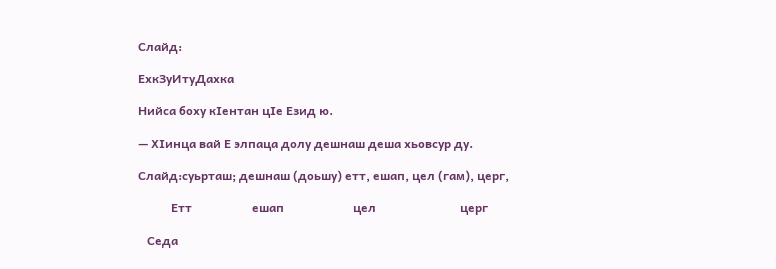Слайд:

ЕхкЗуИтуДахка

Нийса боху кIентан цIе Езид ю.

— ХIинца вай Е элпаца долу дешнаш деша хьовсур ду.

Слайд:суьрташ; дешнаш (доьшу) етт, ешап, цел (гам), церг,

           Етт                    ешап                       цел                            церг

   Седа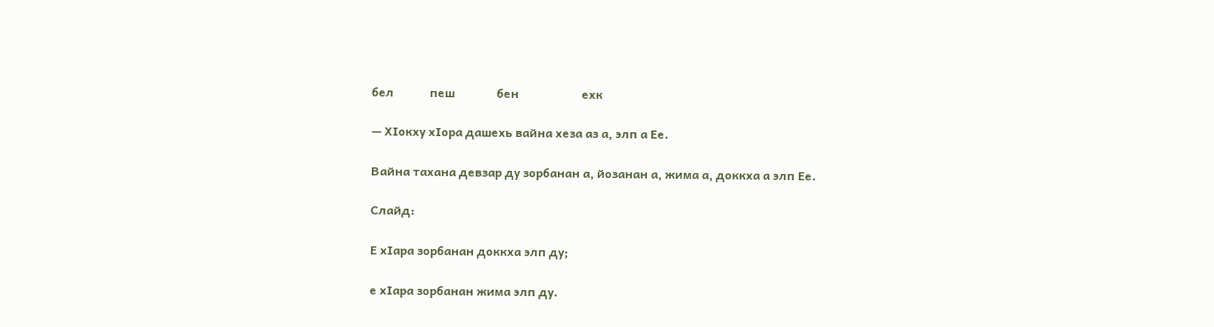бел            пеш              бен                     ехк

— ХIокху хIора дашехь вайна хеза аз а, элп а Ее.

Вайна тахана девзар ду зорбанан а, йозанан а, жима а, доккха а элп Ее.

Слайд:

Е хIара зорбанан доккха элп ду;

е хIара зорбанан жима элп ду.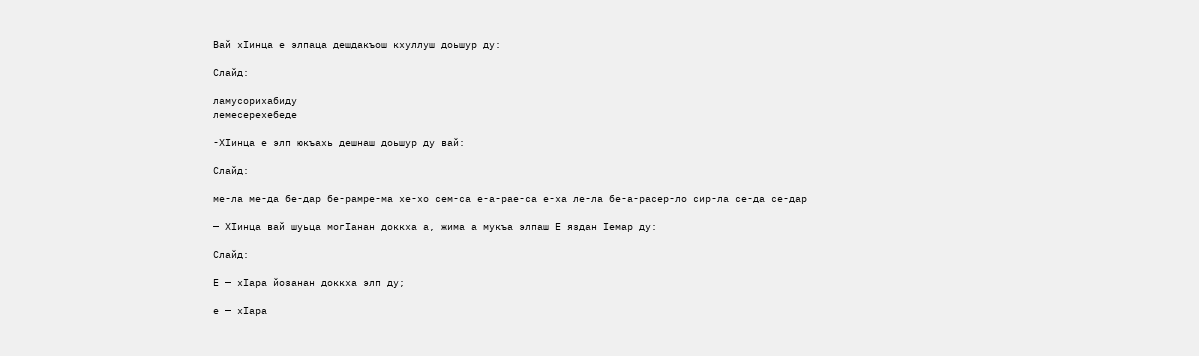Вай хIинца е элпаца дешдакъош кхуллуш доьшур ду:

Слайд:

ламусорихабиду
лемесерехебеде

-ХIинца е элп юкъахь дешнаш доьшур ду вай:

Слайд:

ме-ла ме-да бе-дар бе-рамре-ма хе-хо сем-са е-а-рае-са е-ха ле-ла бе-а-расер-ло сир-ла се-да се-дар

— ХIинца вай шуьца могIанан доккха а, жима а мукъа элпаш Е яздан Iемар ду:

Слайд:

Е — хIара йозанан доккха элп ду;

е — хIара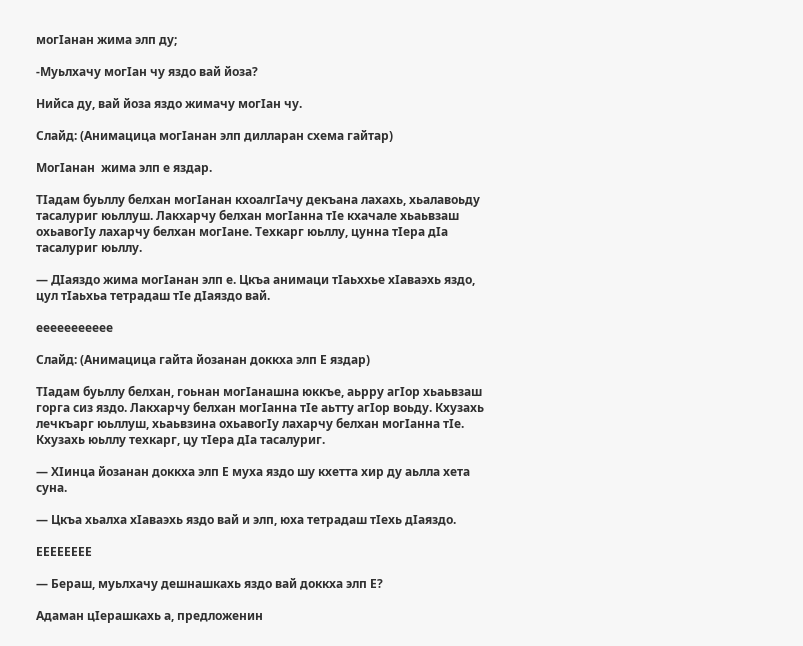могIанан жима элп ду;

-Муьлхачу могIан чу яздо вай йоза?

Нийса ду, вай йоза яздо жимачу могIан чу.

Слайд: (Анимацица могIанан элп дилларан схема гайтар)

МогIанан  жима элп е яздар.

ТIадам буьллу белхан могIанан кхоалгIачу декъана лахахь, хьалавоьду тасалуриг юьллуш. Лакхарчу белхан могIанна тIе кхачале хьаьвзаш охьавогIу лахарчу белхан могIане. Техкарг юьллу, цунна тIера дIа тасалуриг юьллу.

— ДIаяздо жима могIанан элп е. Цкъа анимаци тIаьххье хIаваэхь яздо, цул тIаьхьа тетрадаш тIе дIаяздо вай.

еееееееееее

Слайд: (Анимацица гайта йозанан доккха элп Е яздар)

ТIадам буьллу белхан, гоьнан могIанашна юккъе, аьрру агIор хьаьвзаш горга сиз яздо. Лакхарчу белхан могIанна тIе аьтту агIор воьду. Кхузахь лечкъарг юьллуш, хьаьвзина охьавогIу лахарчу белхан могIанна тIе. Кхузахь юьллу техкарг, цу тIера дIа тасалуриг.

— ХIинца йозанан доккха элп Е муха яздо шу кхетта хир ду аьлла хета суна.

— Цкъа хьалха хIаваэхь яздо вай и элп, юха тетрадаш тIехь дIаяздо.

ЕЕЕЕЕЕЕЕ

— Бераш, муьлхачу дешнашкахь яздо вай доккха элп Е?

Адаман цIерашкахь а, предложенин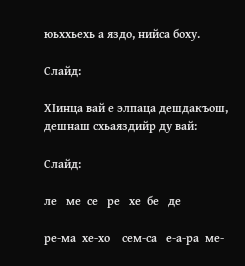юьххьехь а яздо, нийса боху.

Слайд:

ХIинца вай е элпаца дешдакъош, дешнаш схьаяздийр ду вай:

Слайд:

ле   ме  се   ре   хе  бе   де

ре-ма  хе-хо    сем-са   е-а-ра  ме-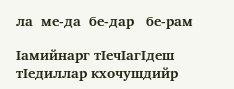ла  ме-да  бе-дар   бе-рам

Iамийнарг тIечIагIдеш тIедиллар кхочушдийр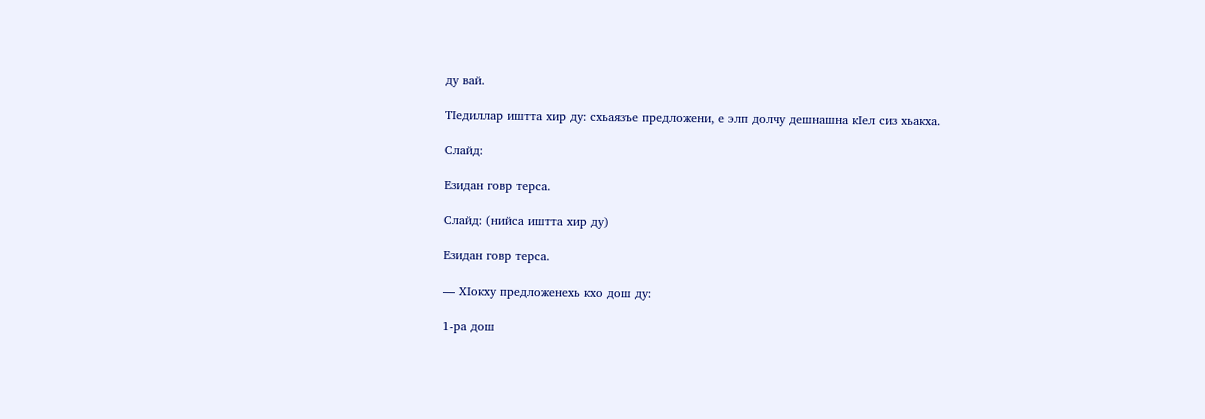ду вай.

ТIедиллар иштта хир ду: схьаязъе предложени, е элп долчу дешнашна кIел сиз хьакха.

Слайд:

Езидан говр терса.

Слайд: (нийса иштта хир ду)

Езидан говр терса.

— ХIокху предложенехь кхо дош ду:

1-ра дош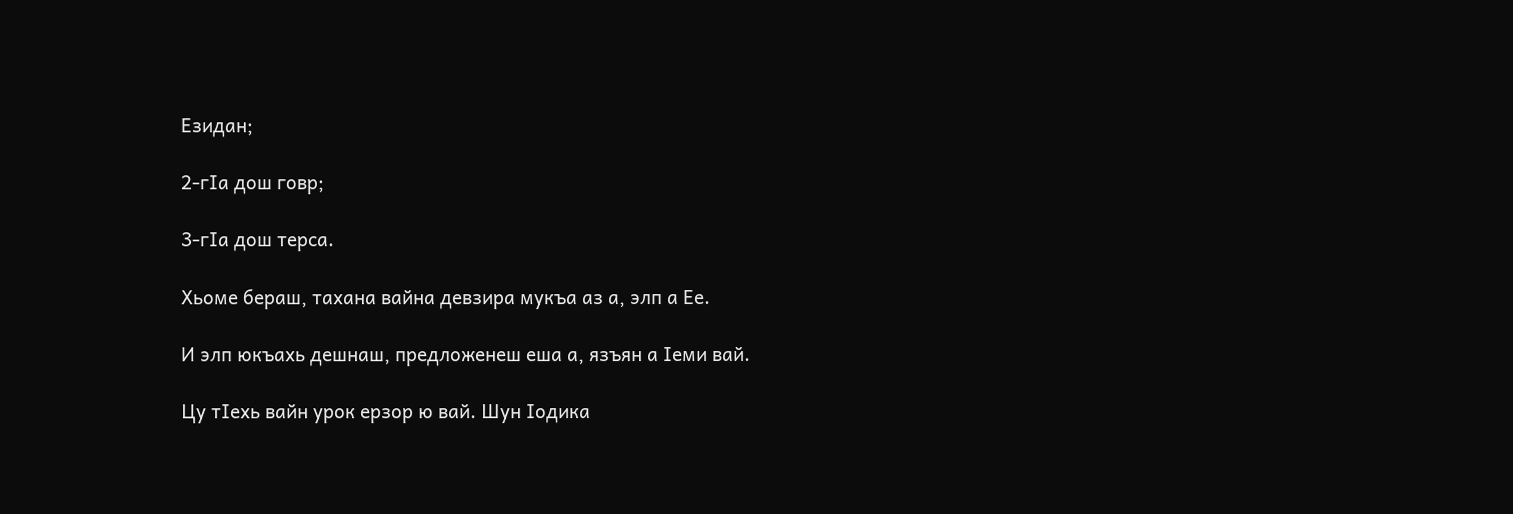Езидан;

2-гIа дош говр;

3-гIа дош терса.

Хьоме бераш, тахана вайна девзира мукъа аз а, элп а Ее.

И элп юкъахь дешнаш, предложенеш еша а, язъян а Iеми вай.

Цу тIехь вайн урок ерзор ю вай. Шун Iодика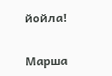йойла!

Марша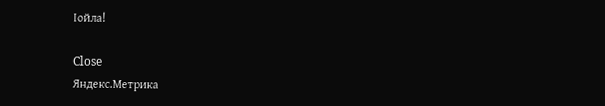Iойла!

Close
Яндекс.Метрика